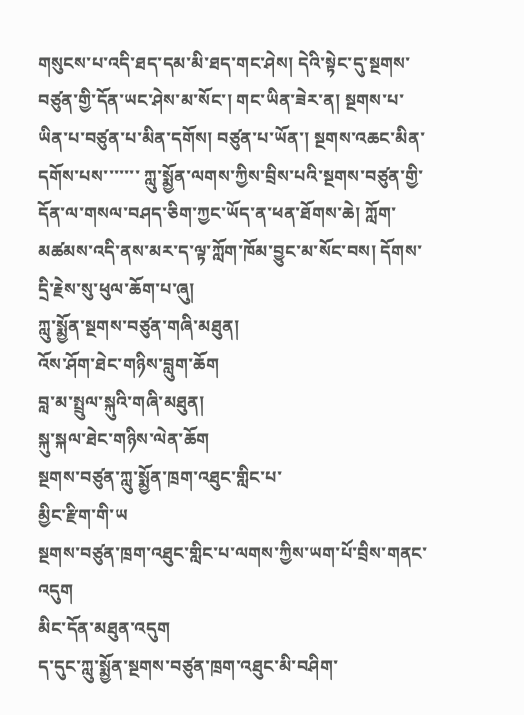གསུངས་པ་འདི་ཐད་དམ་མི་ཐད་གང་ཤེས། དེའི་སྟེང་དུ་སྔགས་བཙུན་གྱི་དོན་ཡང་ཤེས་མ་སོང་། གང་ཡིན་ཟེར་ན། སྔགས་པ་ཡིན་པ་བཙུན་པ་མིན་དགོས། བཙུན་པ་ཡོན་། སྔགས་འཆང་མིན་དགོས་པས་་་་་་་ ཀླུ་སྨྱོན་ལགས་ཀྱིས་བྲིས་པའི་སྔགས་བཙུན་གྱི་དོན་ལ་གསལ་བཤད་ཅིག་ཀྱང་ཡོད་ན་ཕན་ཐོགས་ཆེ། ཀློག་མཚམས་འདི་ནས་མར་ད་ལྟ་ཀློག་ཁོམ་བྱུང་མ་སོང་བས། དོགས་དྲི་རྗེས་སུ་ཕུལ་ཆོག་པ་ཞུ།
ཀླུ་སྨྱོན་སྔགས་བཙུན་གཞི་མཐུན།
འོས་ཤོག་ཐེང་གཉིས་བླུག་ཆོག
བླ་མ་སྤྲུལ་སྐུའི་གཞི་མཐུན།
སྐུ་སྐལ་ཐེང་གཉིས་ལེན་ཆོག
སྔགས་བཙུན་ཀླུ་སྨྱོན་ཁྲག་འཐུང་གླིང་པ་
མྱིང་རྫིག་གི་ཡ
སྔགས་བཙུན་ཁྲག་འཐུང་གླིང་པ་ལགས་ཀྱིས་ཡག་པོ་བྲིས་གནང་འདུག
མིང་དོན་མཐུན་འདུག
ད་དུང་ཀླུ་སྨྱོན་སྔགས་བཙུན་ཁྲག་འཐུང་མི་བཤིག་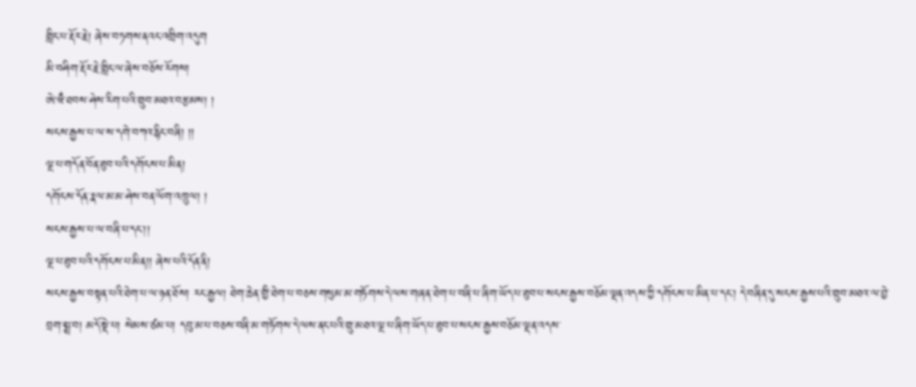གླིང་པ་རྡོར་རྗེ། ཞེས་བཏགས་ནའང་འགྲིག་འདུག
མི་བཤིག་རྡོར་རྗེ་གླིང་ལ་ཞེས་བཅོས་རོགས།
ཨེ་ཝྃ་ཐབས་ཤེས་རིག་པའི་གྲུབ་མཐའ་བརྩམས། །
སངས་རྒྱས་པ་ལ་ས་དགེ་བཀའ་རྙིང་བཞི། །།
ལྔ་པ་གདོན་བོན་ཐུབ་པའི་དགོངས་པ་མིན།
དགོངས་དོན་རྣལ་མ་མ་ཤེས་བན་ལོག་འཁྲུལ། །
སངས་རྒྱས་པ་ལ་བཞི་པ་དང་།།
ལྔ་པ་ཐུབ་པའི་དགོངས་པ་མིན།། ཞེས་པའི་དོན་ནི།
སངས་རྒྱས་བསྟན་པའི་ཐེག་པ་ལ་ཉན་ཐོས། རང་རྒྱལ། ཐེག་ཆེན་གྱི་ཐེག་པ་བཅས་གསུམ་མ་གཏོགས་དེ་ལས་གཞན་ཐེག་པ་བཞི་པ་ཞིག་ཡོད་པ་ཐུབ་པ་སངས་རྒྱས་བཅོམ་ལྡན་འདས་ཀྱི་དགོངས་པ་མིན་པ་དང་། དེ་བཞིན་དུ་སངས་རྒྱས་པའི་གྲུབ་མཐའ་ལ་བྱེ་བྲག་སྨྲ་བ། མདོ་སྡེ་པ། སེམས་ཙམ་པ། དབུ་མ་པ་བཅས་བཞི་མ་གཏོགས་དེ་ལས་ནང་པའི་གྲུ་མཐའ་ལྔ་པ་ཞིག་ཡོད་པ་ཐུབ་པ་སངས་རྒྱས་བཅོམ་ལྡན་འདས་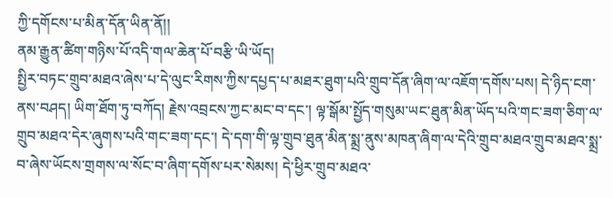ཀྱི་དགོངས་པ་མིན་དོན་ཡིན་ནོ།།
ནམ་རྒྱུན་ཚིག་གཉིས་པོ་འདི་གལ་ཆེན་པོ་བརྩི་ཡི་ཡོད།
སྤྱིར་བཏང་གྲུབ་མཐའ་ཞེས་པ་དེ་ལུང་རིགས་ཀྱིས་དཔྱད་པ་མཐར་ཐུག་པའི་གྲུབ་དོན་ཞིག་ལ་འཇོག་དགོས་པས། དེ་ཉིད་ངག་ནས་བཤད། ཡིག་ཐོག་ཏུ་བཀོད། རྗེས་འབྲངས་ཀྱང་མང་བ་དང་། ལྟ་སྒོམ་སྤྱོད་གསུམ་ཡང་ཐུན་མིན་ཡོད་པའི་གང་ཟག་ཅིག་ལ་གྲུབ་མཐའ་དེར་ཞུགས་པའི་གང་ཟག་དང་། དེ་དག་གི་ལྟ་གྲུབ་ཐུན་མིན་སྨྲ་ནུས་མཁན་ཞིག་ལ་དེའི་གྲུབ་མཐའ་གྲུབ་མཐའ་སྨྲ་བ་ཞེས་ཡོངས་གྲགས་ལ་སོང་བ་ཞིག་དགོས་པར་སེམས། དེ་ཕྱིར་གྲུབ་མཐའ་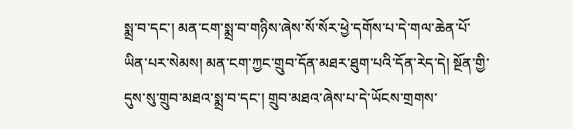སྨྲ་བ་དང་། མན་ངག་སྨྲ་བ་གཉིས་ཞེས་སོ་སོར་ཕྱེ་དགོས་པ་དེ་གལ་ཆེན་པོ་ཡིན་པར་སེམས། མན་ངག་ཀྱང་གྲུབ་དོན་མཐར་ཐུག་པའི་དོན་རེད་དེ། སྔོན་གྱི་དུས་སུ་གྲུབ་མཐའ་སྨྲ་བ་དང་། གྲུབ་མཐའ་ཞེས་པ་དེ་ཡོངས་གྲགས་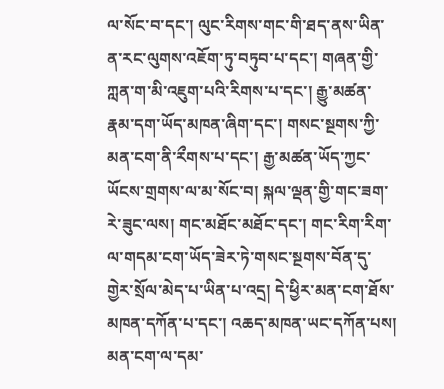ལ་སོང་བ་དང་། ལུང་རིགས་གང་གི་ཐད་ནས་ཡིན་ན་རང་ལུགས་འཇོག་ཏུ་བཏུབ་པ་དང་། གཞན་གྱི་ཀླན་ག་མི་འཇུག་པའི་རིགས་པ་དང་། རྒྱུ་མཚན་རྣམ་དག་ཡོད་མཁན་ཞིག་དང་། གསང་སྔགས་ཀྱི་མན་ངག་ནི་རྀགས་པ་དང་། རྒྱ་མཚན་ཡོད་ཀྱང་ཡོངས་གྲགས་ལ་མ་སོང་བ། སྐལ་ལྡན་གྱི་གང་ཟག་རེ་ཟུང་ལས། གང་མཐོང་མཐོང་དང་། གང་རིག་རིག་ལ་གདམ་ངག་ཡོད་ཟེར་ཏེ་གསང་སྔགས་བོན་དུ་གྱེར་སྲོལ་མེད་པ་ཡིན་པ་འདྲ། དེ་ཕྱིར་མན་ངག་ཐོས་མཁན་དཀོན་པ་དང་། འཆད་མཁན་ཡང་དཀོན་པས། མན་ངག་ལ་དམ་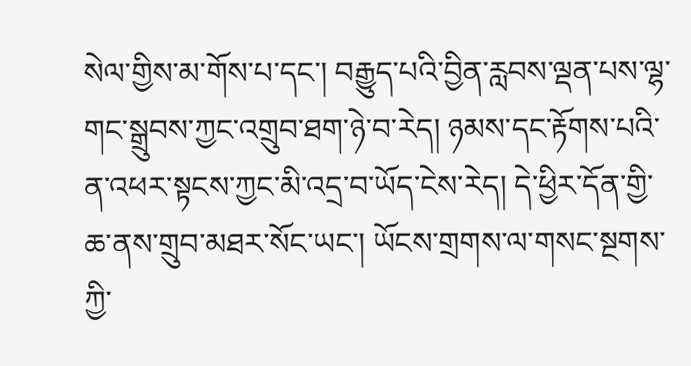སེལ་གྱིས་མ་གོས་པ་དང་། བརྒྱུད་པའི་བྱིན་རླབས་ལྡན་པས་ལྷ་གང་སྒྲུབས་ཀྱང་འགྲུབ་ཐག་ཉེ་བ་རེད། ཉམས་དང་རྟོགས་པའི་ན་འཕར་སྟངས་ཀྱང་མི་འདྲ་བ་ཡོད་ངེས་རེད། དེ་ཕྱིར་དོན་གྱི་ཆ་ནས་གྲུབ་མཐར་སོང་ཡང་། ཡོངས་གྲགས་ལ་གསང་སྔགས་ཀྱི་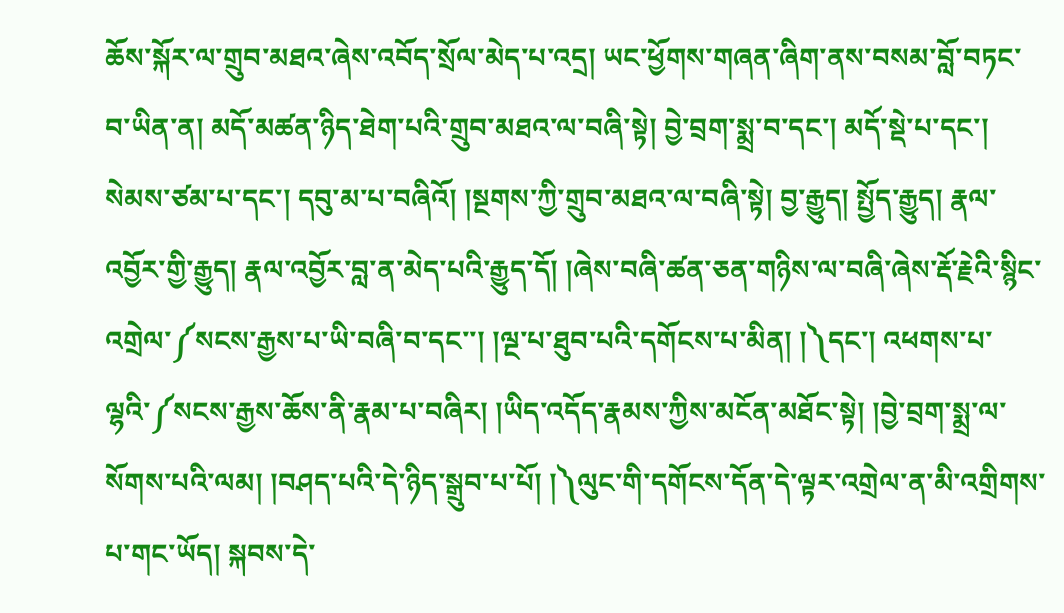ཆོས་སྐོར་ལ་གྲུབ་མཐའ་ཞེས་འབོད་སྲོལ་མེད་པ་འདྲ། ཡང་ཕྱོགས་གཞན་ཞིག་ནས་བསམ་བློ་བཏང་བ་ཡིན་ན། མདོ་མཚན་ཉིད་ཐེག་པའི་གྲུབ་མཐའ་ལ་བཞི་སྟེ། བྱེ་བྲག་སྨྲ་བ་དང་། མདོ་སྡེ་པ་དང་། སེམས་ཙམ་པ་དང་། དབུ་མ་པ་བཞིའོ། །སྔགས་ཀྱི་གྲུབ་མཐའ་ལ་བཞི་སྟེ། བྱ་རྒྱུད། སྤྱོད་རྒྱུད། རྣལ་འབྱོར་གྱི་རྒྱུད། རྣལ་འབྱོར་བླ་ན་མེད་པའི་རྒྱུད་དོ། །ཞེས་བཞི་ཚན་ཅན་གཉིས་ལ་བཞི་ཞེས་རྡོ་རྗེའི་སྙིང་འགྲེལ་༼སངས་རྒྱས་པ་ཡི་བཞི་བ་དང་་། །ལྔ་པ་ཐུབ་པའི་དགོངས་པ་མིན། །༽དང་། འཕགས་པ་ལྷའི་༼སངས་རྒྱས་ཆོས་ནི་རྣམ་པ་བཞིར། །ཡིད་འདོད་རྣམས་ཀྱིས་མངོན་མཐོང་སྟེ། །བྱེ་བྲག་སྨྲ་ལ་སོགས་པའི་ལམ། །བཤད་པའི་དེ་ཉིད་སྒྲུབ་པ་པོ། །༽ལུང་གི་དགོངས་དོན་དེ་ལྟར་འགྲེལ་ན་མི་འགྲིགས་པ་གང་ཡོད། སྐབས་དེ་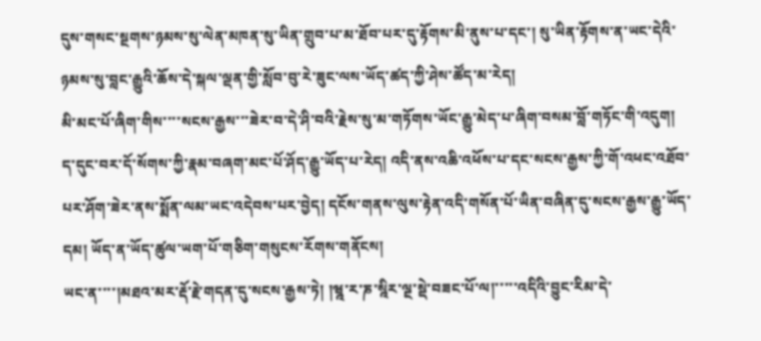དུས་གསང་སྔགས་ཉམས་སུ་ལེན་མཁན་སུ་ཡིན་གྲུབ་པ་མ་ཐོབ་པར་དུ་རྟོགས་མི་ནུས་པ་དང་། སུ་ཡིན་རྟོགས་ན་ཡང་དེའི་ཉམས་སུ་བླང་རྒྱུའི་ཆོས་དེ་སྐལ་ལྡན་གྱི་སློབ་བུ་རེ་ཟུང་ལས་ཡོད་ཚད་ཀྱི་ཤེས་ཚོད་མ་རེད།
མི་མང་པོ་ཞིག་གིས་་་་སངས་རྒྱས་་་ཟེར་བ་དེ་ཤི་བའི་རྗེས་སུ་མ་གཏོགས་ཡོང་རྒྱུ་མེད་པ་ཞིག་བསམ་བློ་གཏོང་གི་འདུག། ད་དུང་བར་དོ་སོགས་ཀྱི་རྣམ་བཞག་མང་པོ་ཤོད་རྒྱུ་ཡོད་པ་རེད། འདི་ནས་འཆི་འཕོས་པ་དང་སངས་རྒྱས་ཀྱི་གོ་འཕང་འཐོབ་པར་ཤོག་ཟེར་ནས་སྨོན་ལམ་ཡང་འདེབས་པར་བྱེད། དངོས་གནས་ལུས་རྟེན་འདི་གསོན་པོ་ཡིན་བཞིན་དུ་སངས་རྒྱས་རྒྱུ་ཡོད་དམ། ཡོད་ན་ཡོད་ཚུལ་ཡག་པོ་གཅིག་གསུངས་རོགས་གནོངས།
ཡང་ན་་་་།མཐའ་མར་རྡོ་རྗེ་གདན་དུ་སངས་རྒྱས་ཏེ། །ཝྰ་ར་ཎ་སྰིར་ལྔ་སྡེ་བཟང་པོ་ལ།་་་་་འདིའི་བྱུང་རིམ་དེ་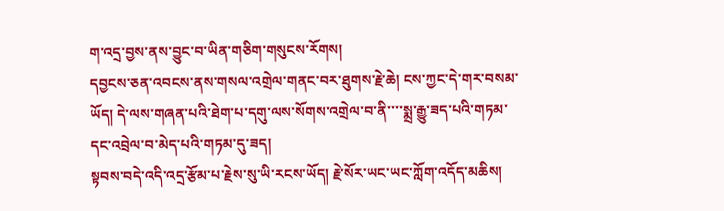ག་འདྲ་བྱས་ནས་བྱུང་བ་ཡིན་གཅིག་གསུངས་རོགས།
དབྱངས་ཅན་འབངས་ནས་གསལ་འགྲེལ་གནང་བར་ཐུགས་རྗེ་ཆེ། ངས་ཀྱང་དེ་གར་བསམ་ཡོད། དེ་ལས་གཞན་པའི་ཐེག་པ་དགུ་ལས་སོགས་འགྲེལ་བ་ནི་་་་སྨྲ་རྒྱུ་ཟད་པའི་གཏམ་དང་འབྲེལ་བ་མེད་པའི་གཏམ་དུ་ཟད།
སྟབས་བདེ་འདི་འདྲ་རྩོམ་པ་རྗེས་སུ་ཡི་རངས་ཡོད། རྗེ་སོར་ཡང་ཡང་ཀློག་འདོད་མཆིས།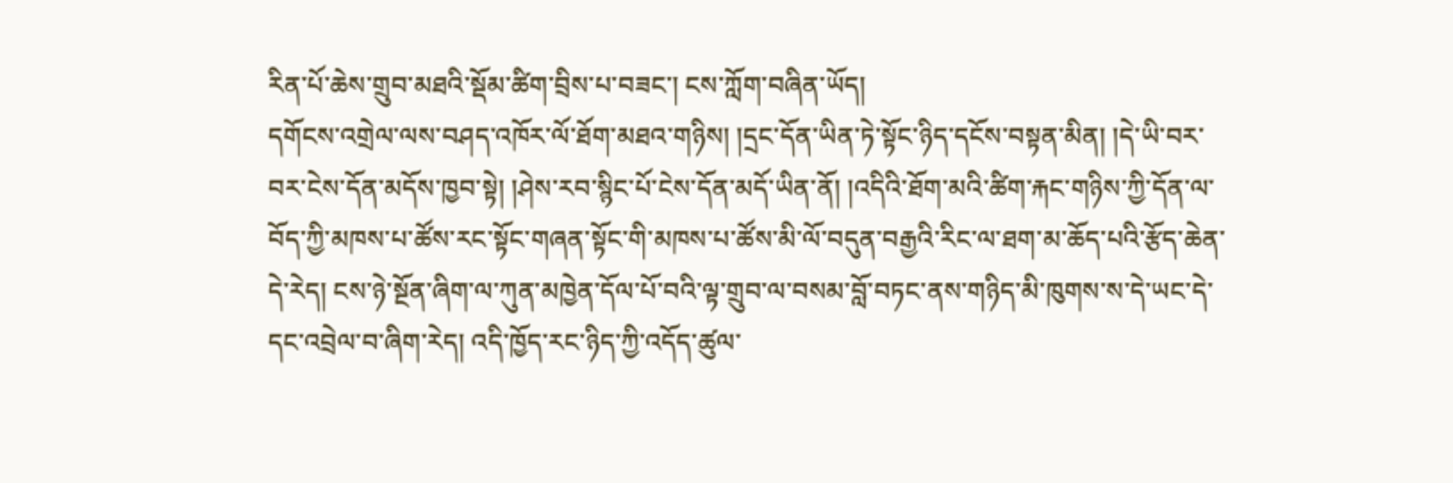རིན་པོ་ཆེས་གྲུབ་མཐའི་སྡོམ་ཚིག་བྲིས་པ་བཟང་། ངས་ཀློག་བཞིན་ཡོད།
དགོངས་འགྲེལ་ལས་བཤད་འཁོར་ལོ་ཐོག་མཐའ་གཉིས། །དྲང་དོན་ཡིན་ཏེ་སྟོང་ཉིད་དངོས་བསྟན་མིན། །དེ་ཡི་བར་བར་ངེས་དོན་མདོས་ཁྱབ་སྟེ། །ཤེས་རབ་སྙིང་པོ་ངེས་དོན་མདོ་ཡིན་ནོ། །འདིའི་ཐོག་མའི་ཚིག་རྐང་གཉིས་ཀྱི་དོན་ལ་བོད་ཀྱི་མཁས་པ་ཚོས་རང་སྟོང་གཞན་སྟོང་གི་མཁས་པ་ཚོས་མི་ལོ་བདུན་བརྒྱའི་རིང་ལ་ཐག་མ་ཆོད་པའི་རྩོད་ཆེན་དེ་རེད། ངས་ཉེ་སྔོན་ཞིག་ལ་ཀུན་མཁྱེན་དོལ་པོ་བའི་ལྟ་གྲུབ་ལ་བསམ་བློ་བཏང་ནས་གཉིད་མི་ཁུགས་ས་དེ་ཡང་དེ་དང་འབྲེལ་བ་ཞིག་རེད། འདི་ཁྱོད་རང་ཉིད་ཀྱི་འདོད་ཚུལ་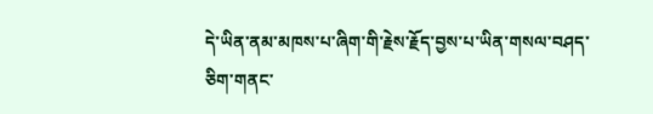དེ་ཡིན་ནམ་མཁས་པ་ཞིག་གི་རྗེས་རྗོད་བྱས་པ་ཡིན་གསལ་བཤད་ཅིག་གནང་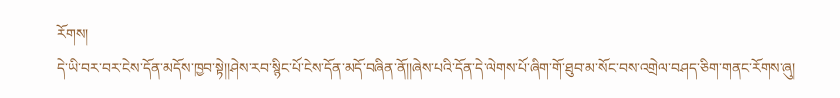རོགས།
དེ་ཡི་བར་བར་ངེས་དོན་མདོས་ཁྱབ་སྟེ།།ཤེས་རབ་སྙིང་པོ་ངེས་དོན་མདོ་བཞིན་ནོ།།ཞེས་པའི་དོན་དེ་ལེགས་པོ་ཞིག་གོ་ཐུབ་མ་སོང་བས་འགྲེལ་བཤད་ཅིག་གནང་རོགས་ཞུ།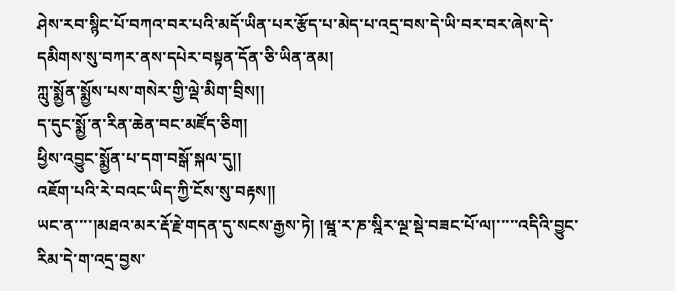ཤེས་རབ་སྙིང་པོ་བཀའ་བར་པའི་མདོ་ཡིན་པར་རྩོད་པ་མེད་པ་འདྲ་བས་དེ་ཡི་བར་བར་ཞེས་དེ་དམིགས་སུ་བཀར་ནས་དཔེར་བསྟན་དོན་ཅི་ཡིན་ནམ།
ཀླུ་སྨྱོན་སྨྱོས་པས་གསེར་གྱི་ལྡེ་མིག་བྲིས།།
ད་དུང་སྨྱོ་ན་རིན་ཆེན་བང་མཛོད་ཅིག།
ཕྱིས་འབྱུང་སྨྱོན་པ་དག་བསྒོ་སྐལ་དུ།།
འཇོག་པའི་རེ་བའང་ཡིད་ཀྱི་ངོས་སུ་བརྟས།།
ཡང་ན་་་་།མཐའ་མར་རྡོ་རྗེ་གདན་དུ་སངས་རྒྱས་ཏེ། །ཝྰ་ར་ཎ་སྰིར་ལྔ་སྡེ་བཟང་པོ་ལ།་་་་་འདིའི་བྱུང་རིམ་དེ་ག་འདྲ་བྱས་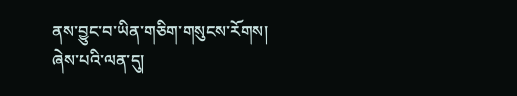ནས་བྱུང་བ་ཡིན་གཅིག་གསུངས་རོགས།
ཞེས་པའི་ལན་དུ།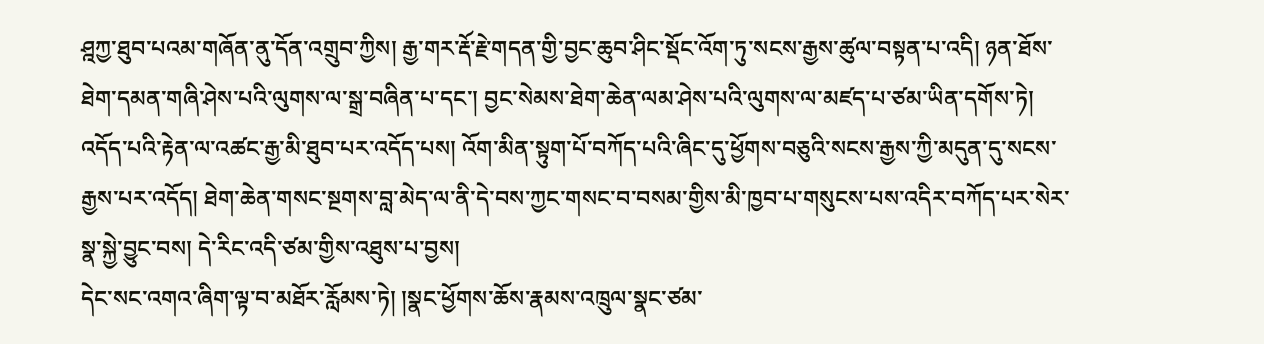ཤྰཀྱ་ཐུབ་པའམ་གཞོན་ནུ་དོན་འགྲུབ་ཀྱིས། རྒྱ་གར་རྡོ་རྗེ་གདན་གྱི་བྱང་ཆུབ་ཤིང་སྡོང་འོག་ཏུ་སངས་རྒྱས་ཚུལ་བསྟན་པ་འདི། ཉན་ཐོས་ཐེག་དམན་གཞི་ཤེས་པའི་ལུགས་ལ་སྒྲ་བཞིན་པ་དང་། བྱང་སེམས་ཐེག་ཆེན་ལམ་ཤེས་པའི་ལུགས་ལ་མཛད་པ་ཙམ་ཡིན་དགོས་ཏེ། འདོད་པའི་རྟེན་ལ་འཚང་རྒྱ་མི་ཐུབ་པར་འདོད་པས། འོག་མིན་སྟུག་པོ་བཀོད་པའི་ཞིང་དུ་ཕྱོགས་བཅུའི་སངས་རྒྱས་ཀྱི་མདུན་དུ་སངས་རྒྱས་པར་འདོད། ཐེག་ཆེན་གསང་སྔགས་བླ་མེད་ལ་ནི་དེ་བས་ཀྱང་གསང་བ་བསམ་གྱིས་མི་ཁྱབ་པ་གསུངས་པས་འདིར་བཀོད་པར་སེར་སྣ་སྐྱེ་བྱུང་བས། དེ་རིང་འདི་ཙམ་གྱིས་འཐུས་པ་བྱས།
དེང་སང་འགའ་ཞིག་ལྟ་བ་མཐོར་རློམས་ཏེ། །སྣང་ཕྱོགས་ཆོས་རྣམས་འཁྲུལ་སྣང་ཙམ་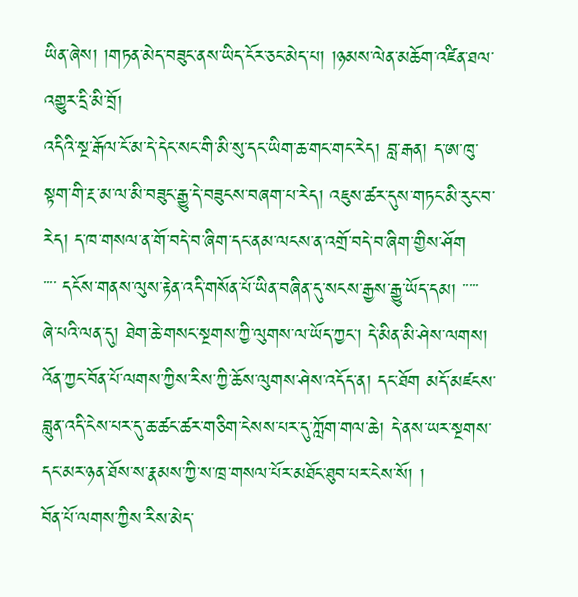ཡིན་ཞེས། །གཏན་མེད་བཟུང་ནས་ཡིད་ངོར་ཅང་མེད་པ། །ཉམས་ལེན་མཆོག་འཛིན་ཐལ་འགྱུར་དྲི་མི་བྲོ།
འདིའི་སྔ་རྒོལ་ངོ་མ་དེ་དེང་སང་གི་མི་སུ་དང་ཡིག་ཆ་གང་གང་རེད། བླ་རྒན། ད་ཨ་ཁུ་སྟག་གི་རྔ་མ་ལ་མི་བཟུང་རྒྱུ་དེ་བཟུངས་བཞག་པ་རེད། འཇུས་ཚར་དུས་གཏང་མི་རུང་བ་རེད། ད་ཁ་གསལ་ན་གོ་བདེ་བ་ཞིག་དང་ནམ་ལངས་ན་འགྲོ་བདེ་བ་ཞིག་གྱིས་ཤོག
་་་་ དངོས་གནས་ལུས་རྟེན་འདི་གསོན་པོ་ཡིན་བཞིན་དུ་སངས་རྒྱས་རྒྱུ་ཡོད་དམ། ་་་་་
ཞེ་པའི་ལན་དུ། ཐེག་ཆེ་གསང་སྔགས་ཀྱི་ལུགས་ལ་ཡོད་ཀྱང་། དེ་མིན་མི་ཤེས་ལགས། འོན་ཀྱང་བོན་པོ་ལགས་ཀྱིས་རིས་ཀྱི་ཆོས་ལུགས་ཤེས་འདོད་ན། དང་ཐོག མདོ་མཛངས་བླུན་འདི་ངེས་པར་དུ་ཆ་ཚང་ཚར་གཅིག་ངེསས་པར་དུ་ཀློག་གལ་ཆེ། དེ་ནས་ཡར་སྔགས་དང་མར་ཉན་ཐོས་ས་རྣམས་ཀྱི་ས་ཁྲ་གསལ་པོར་མཐོང་ཐུབ་པར་ངེས་སོ། །
བོན་པོ་ལགས་ཀྱིས་རིས་མེད་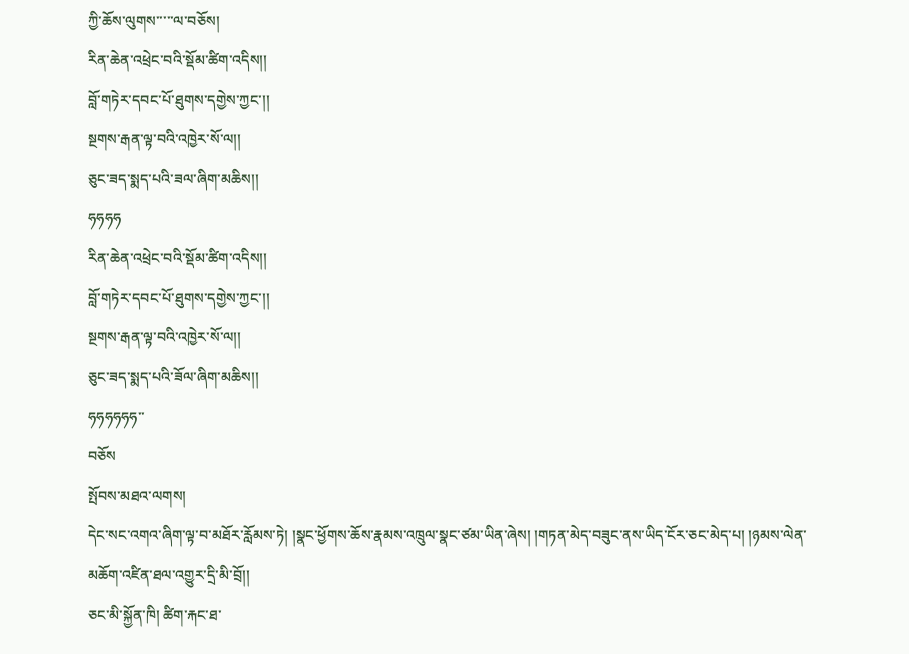ཀྱི་ཆོས་ལུགས་་་་་ལ་བཅོས།
རིན་ཆེན་འཕྲེང་བའི་སྡོམ་ཚིག་འདིས།།
བློ་གཏེར་དབང་པོ་ཐུགས་དགྱེས་ཀྱང་།།
སྔགས་རྒན་ལྟ་བའི་འཁྱེར་སོ་ལ།།
ཅུང་ཟད་སྨད་པའི་ཟལ་ཞིག་མཆིས།།
ཧཧཧཧ
རིན་ཆེན་འཕྲེང་བའི་སྡོམ་ཚིག་འདིས།།
བློ་གཏེར་དབང་པོ་ཐུགས་དགྱེས་ཀྱང་།།
སྔགས་རྒན་ལྟ་བའི་འཁྱེར་སོ་ལ།།
ཅུང་ཟད་སྨད་པའི་ཟོལ་ཞིག་མཆིས།།
ཧཧཧཧཧཧ་་
བཅོས
སྤོབས་མཐའ་ལགས།
དེང་སང་འགའ་ཞིག་ལྟ་བ་མཐོར་རློམས་ཏེ། །སྣང་ཕྱོགས་ཆོས་རྣམས་འཁྲུལ་སྣང་ཙམ་ཡིན་ཞེས། །གཏན་མེད་བཟུང་ནས་ཡིད་ངོར་ཅང་མེད་པ། །ཉམས་ལེན་མཆོག་འཛིན་ཐལ་འགྱུར་དྲི་མི་བྲོ།།
ཅང་མི་སྐྱོན་ཁི། ཚིག་རྐང་ཐ་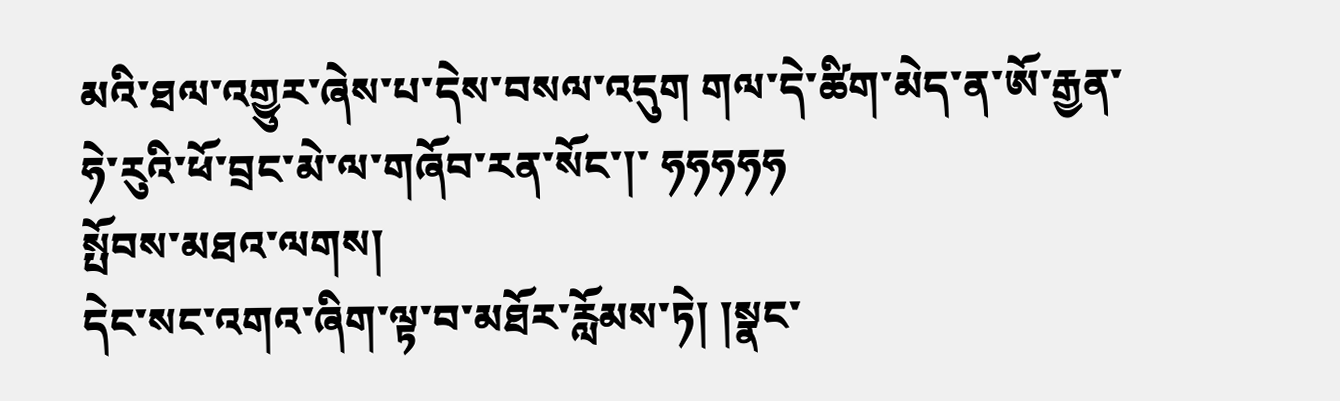མའི་ཐལ་འགྱུར་ཞེས་པ་དེས་བསལ་འདུག གལ་དེ་ཚིག་མེད་ན་ཨོ་རྒྱན་ཧེ་རུའི་ཕོ་བྲང་མེ་ལ་གཞོབ་རན་སོང་།་ ཧཧཧཧཧ
སྤོབས་མཐའ་ལགས།
དེང་སང་འགའ་ཞིག་ལྟ་བ་མཐོར་རློམས་ཏེ། །སྣང་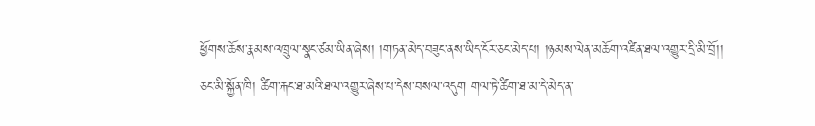ཕྱོགས་ཆོས་རྣམས་འཁྲུལ་སྣང་ཙམ་ཡིན་ཞེས། །གཏན་མེད་བཟུང་ནས་ཡིད་ངོར་ཅང་མེད་པ། །ཉམས་ལེན་མཆོག་འཛིན་ཐལ་འགྱུར་དྲི་མི་བྲོ།།
ཅང་མི་སྐྱོན་ཁི། ཚིག་རྐང་ཐ་མའི་ཐལ་འགྱུར་ཞེས་པ་དེས་བསལ་འདུག གལ་ཏེ་ཚིག་ཐ་མ་དེ་མེད་ན་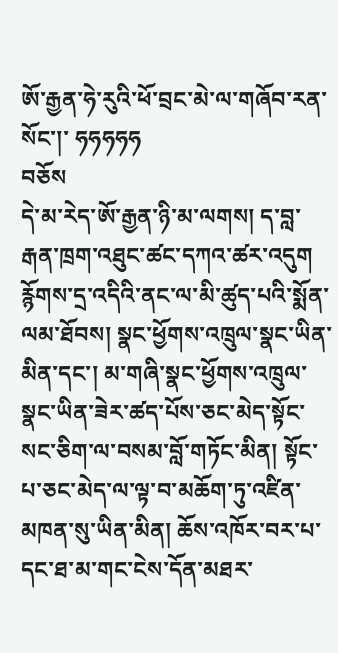ཨོ་རྒྱན་ཧེ་རུའི་ཕོ་བྲང་མེ་ལ་གཞོབ་རན་སོང་།་ ཧཧཧཧཧ
བཅོས
དེ་མ་རེད་ཨོ་རྒྱན་ཉི་མ་ལགས། ད་བླ་རྒན་ཁྲག་འཐུང་ཚང་དཀའ་ཚར་འདུག རྙོགས་དྲ་འདིའི་ནང་ལ་མི་ཚུད་པའི་སྨོན་ལམ་ཐོབས། སྣང་ཕྱོགས་འཁྲུལ་སྣང་ཡིན་མིན་དང་། མ་གཞི་སྣང་ཕྱོགས་འཁྲུལ་སྣང་ཡིན་ཟེར་ཚད་པོས་ཅང་མེད་སྟོང་སང་ཅིག་ལ་བསམ་བློ་གཏོང་མིན། སྟོང་པ་ཅང་མེད་ལ་ལྟ་བ་མཆོག་ཏུ་འཛིན་མཁན་སུ་ཡིན་མིན། ཆོས་འཁོར་བར་པ་དང་ཐ་མ་གང་ངེས་དོན་མཐར་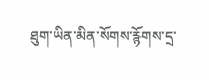ཐུག་ཡིན་མིན་སོགས་རྙོགས་དྲ་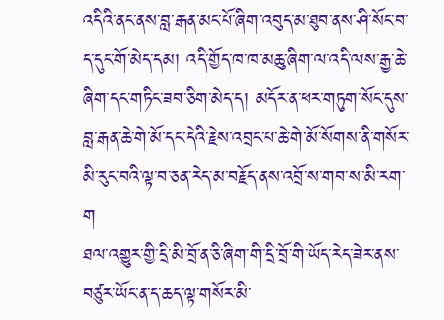འདིའི་ནང་ནས་བླ་རྒན་མང་པོ་ཞིག་འབུད་མ་ཐུབ་ནས་ཤི་སོང་བ་ད་དུང་གོ་མེད་དམ། འདི་གྱོད་ཁ་ཁ་མཆུ་ཞིག་ལ་འདི་ལས་རྒྱ་ཆེ་ཞིག་དང་གཏིང་ཟབ་ཅིག་མེད་ད། མདོར་ན་ཕར་གཏུག་སོང་དུས་བླ་རྒན་ཆེ་གེ་མོ་དང་དེའི་རྗེས་འབྲང་པ་ཆེ་གེ་མོ་སོགས་ནི་གསོར་མི་རུང་བའི་ལྟ་བ་ཅན་རེད་མ་བརྗོད་ནས་འབྲོ་ས་གབ་ས་མི་རག་ག
ཐལ་འགྱུར་གྱི་དྲི་མི་བྲོ་ན་ཅི་ཞིག་གི་དྲི་བྲོ་གི་ཡོད་རེད་ཟེར་ནས་བཙུར་ཡོང་ན་ད་ཆད་ལྟ་གསོར་མི་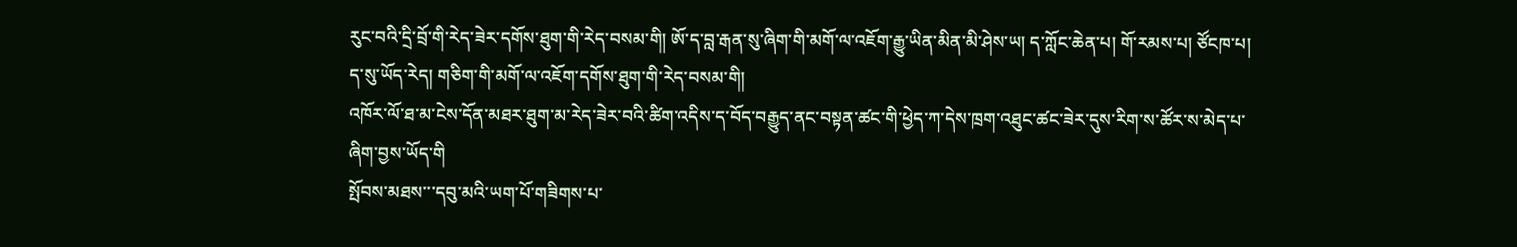རུང་བའི་དྲི་བྲོ་གི་རེད་ཟེར་དགོས་ཐུག་གི་རེད་བསམ་གི། ཨོ་ད་བླ་རྒན་སུ་ཞིག་གི་མགོ་ལ་འཇོག་རྒྱུ་ཡིན་མིན་མི་ཤེས་ཡ། ད་ཀློང་ཆེན་པ། གོ་རམས་པ། ཙོངཁ་པ། ད་སུ་ཡོད་རེད། གཅིག་གི་མགོ་ལ་འཇོག་དགོས་ཐུག་གི་རེད་བསམ་གི།
འཁོར་ལོ་ཐ་མ་ངེས་དོན་མཐར་ཐུག་མ་རེད་ཟེར་བའི་ཚིག་འདིས་ད་བོད་བརྒྱུད་ནང་བསྟན་ཚང་གི་ཕྱེད་ཀ་དེས་ཁྲག་འཐུང་ཚང་ཟེར་དུས་རིག་ས་ཚོར་ས་མེད་པ་ཞིག་བྱས་ཡོད་གི
སྤོབས་མཐས་་་དབུ་མའི་ཡག་པོ་གཟིགས་པ་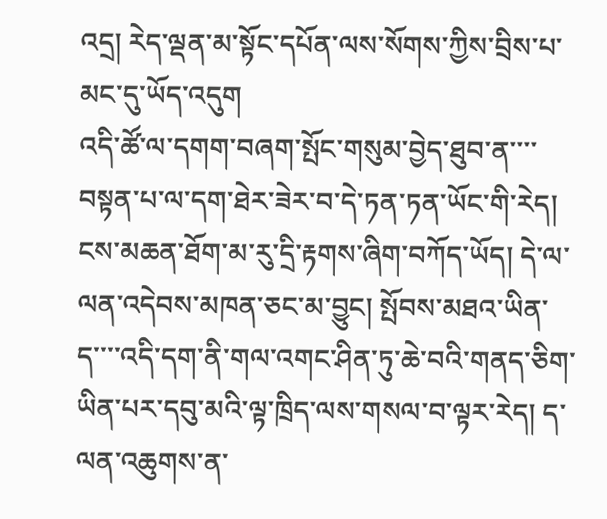འདྲ། རེད་ལྡན་མ་སྟོང་དཔོན་ལས་སོགས་ཀྱིས་བྲིས་པ་མང་དུ་ཡོད་འདུག
འདི་ཚོ་ལ་དགག་བཞག་སྤོང་གསུམ་བྱེད་ཐུབ་ན་་་་བསྟན་པ་ལ་དག་ཐེར་ཟེར་བ་དེ་ཏན་ཏན་ཡོང་གི་རེད། ངས་མཆན་ཐོག་མ་རུ་དྲི་རྟགས་ཞིག་བཀོད་ཡོད། དེ་ལ་ལན་འདེབས་མཁན་ཅང་མ་བྱུང། སྤོབས་མཐའ་ཡིན་ད་་་་འདི་དག་ནི་གལ་འགང་ཤིན་ཏུ་ཆེ་བའི་གནད་ཅིག་ཡིན་པར་དབུ་མའི་ལྟ་ཁྲིད་ལས་གསལ་བ་ལྟར་རེད། ད་ལན་འཆུགས་ན་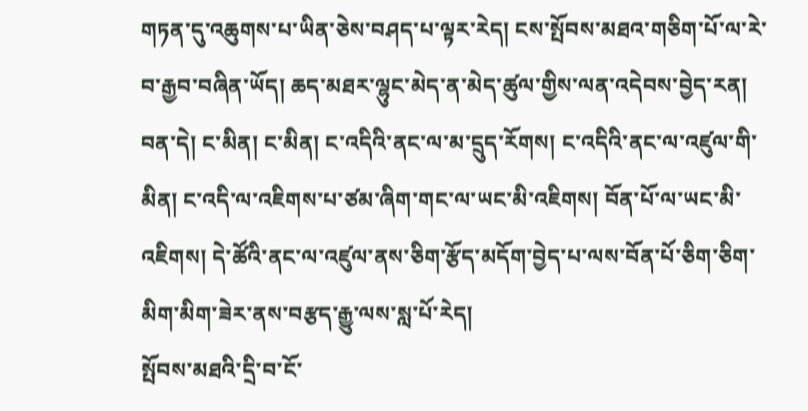གཏན་དུ་འཆུགས་པ་ཡིན་ཅེས་བཤད་པ་ལྟར་རེད། ངས་སྤོབས་མཐའ་གཅིག་པོ་ལ་རེ་བ་རྒྱབ་བཞིན་ཡོད། ཆད་མཐར་ལྷུང་མེད་ན་མེད་ཚུལ་གྱིས་ལན་འདེབས་བྱེད་རན།
བན་དེ། ང་མིན། ང་མིན། ང་འདིའི་ནང་ལ་མ་དྲུད་རོགས། ང་འདིའི་ནང་ལ་འཛུལ་གི་མིན། ང་འདི་ལ་འཇིགས་པ་ཙམ་ཞིག་གང་ལ་ཡང་མི་འཇིགས། བོན་པོ་ལ་ཡང་མི་འཇིགས། དེ་ཚོའི་ནང་ལ་འཛུལ་ནས་ཅིག་རྩོད་མདོག་བྱེད་པ་ལས་བོན་པོ་ཅིག་ཅིག་མིག་མིག་ཟེར་ནས་བརྩད་རྒྱུ་ལས་སླ་པོ་རེད།
སྤོབས་མཐའི་དྲི་བ་ངོ་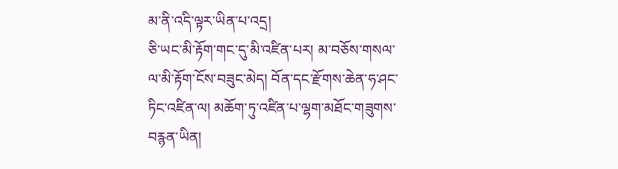མ་ནི་འདི་ལྟར་ཡིན་པ་འདྲ།
ཅི་ཡང་མི་རྟོག་གང་དུ་མི་འཛིན་པར། མ་བཅོས་གསལ་ལ་མི་རྟོག་ངོས་བཟུང་མེད། བོན་དང་རྫོགས་ཆེན་ཧ་ཤང་ཏིང་འཛིན་ལ། མཆོག་ཏུ་འཛིན་པ་ལྷག་མཐོང་གཟུགས་བརྙན་ཡིན།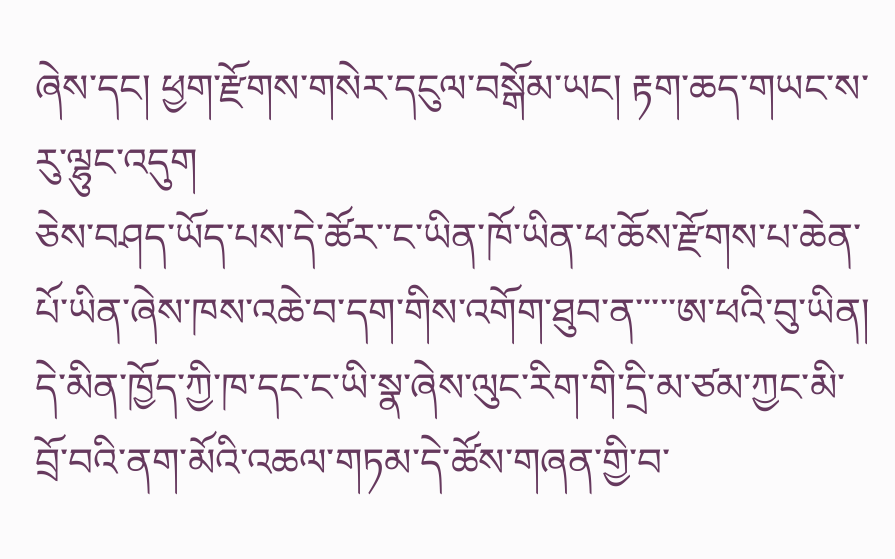ཞེས་དང། ཕྱག་རྫོགས་གསེར་དངུལ་བསྒོམ་ཡང། རྟག་ཆད་གཡང་ས་རུ་ལྷུང་འདུག
ཅེས་བཤད་ཡོད་པས་དེ་ཚོར་་ང་ཡིན་ཁོ་ཡིན་ཕ་ཆོས་རྫོགས་པ་ཆེན་པོ་ཡིན་ཞེས་ཁས་འཆེ་བ་དག་གིས་འགོག་ཐུབ་ན་་་་་ཨ་ཕའི་བུ་ཡིན། དེ་མིན་ཁྱོད་ཀྱི་ཁ་དང་ང་ཡི་སྣ་ཞེས་ལུང་རིག་གི་དྲི་མ་ཙམ་ཀྱང་མི་བྲོ་བའི་ནག་མོའི་འཆལ་གཏམ་དེ་ཚོས་གཞན་གྱི་བ་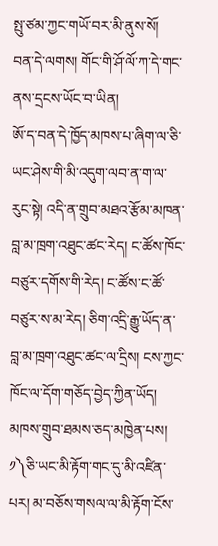སྤུ་ཙམ་ཀྱང་གཡོ་བར་མི་ནུས་སོ།
བན་དེ་ལགས། གོང་གི་ཤོ་ལོ་ཀ་དེ་གང་ནས་དྲངས་ཡོང་བ་ཡིན།
ཨོ་ད་བན་དེ་ཁྱོད་མཁས་པ་ཞིག་ལ་ཅི་ཡང་ཤེས་གི་མི་འདུག་ལབ་ན་ག་ལ་རུང་སྟེ། འདི་ན་གྲུབ་མཐའ་རྩོམ་མཁན་བླ་མ་ཁྲག་འཐུང་ཚང་རེད། ང་ཚོས་ཁོང་བཙུར་དགོས་གི་རེད། ང་ཚོས་ང་ཚོ་བཙུར་ས་མ་རེད། ཅིག་འདྲི་རྒྱུ་ཡོད་ན་བླ་མ་ཁྲག་འཐུང་ཚང་ལ་དྲིས། ངས་ཀྱང་ཁོང་ལ་དོག་གཅོད་བྱེད་ཀྱིན་ཡོད།
མཁས་གྲུབ་ཐམས་ཅད་མཁྱེན་པས།
༡༽ཅི་ཡང་མི་རྟོག་གང་དུ་མི་འཛིན་པར། མ་བཅོས་གསལ་ལ་མི་རྟོག་ངོས་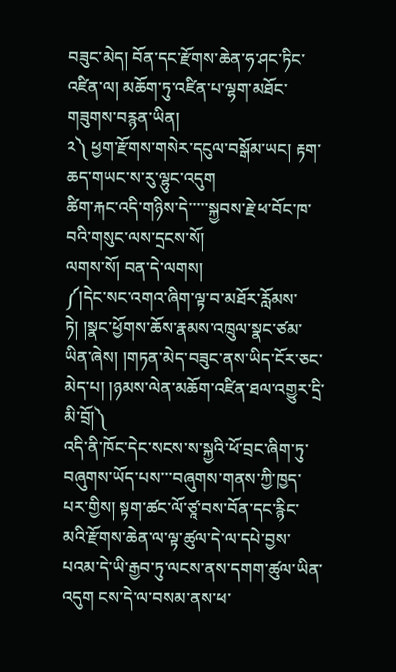བཟུང་མེད། བོན་དང་རྫོགས་ཆེན་ཧ་ཤང་ཏིང་འཛིན་ལ། མཆོག་ཏུ་འཛིན་པ་ལྷག་མཐོང་གཟུགས་བརྙན་ཡིན།
༢༽ ཕྱག་རྫོགས་གསེར་དངུལ་བསྒོམ་ཡང། རྟག་ཆད་གཡང་ས་རུ་ལྷུང་འདུག
ཚིག་རྐང་འདི་གཉིས་དེ་་་་་སྐྱབས་རྗེ་ཕ་བོང་ཁ་བའི་གསུང་ལས་དྲངས་སོ།
ལགས་སོ། བན་དེ་ལགས།
༼།དེང་སང་འགའ་ཞིག་ལྟ་བ་མཐོར་རློམས་ཏེ། །སྣང་ཕྱོགས་ཆོས་རྣམས་འཁྲུལ་སྣང་ཙམ་ཡིན་ཞེས། །གཏན་མེད་བཟུང་ནས་ཡིད་ངོར་ཅང་མེད་པ། །ཉམས་ལེན་མཆོག་འཛིན་ཐལ་འགྱུར་དྲི་མི་བྲོ།༽
འདི་ནི་ཁོང་དེང་སངས་ས་སྐྱའི་ཕོ་བྲང་ཞིག་ཏུ་བཞུགས་ཡོད་པས་་་བཞུགས་གནས་ཀྱི་ཁྱད་པར་གྱིས། སྟག་ཚང་ལོ་ཙཱ་བས་བོན་དང་རྙིང་མའི་རྫོགས་ཆེན་ལ་ལྟ་ཚུལ་དེ་ལ་དཔེ་བྱས་པའམ་དེ་ཡི་རྒྱབ་ཏུ་ལངས་ནས་དགག་ཚུལ་ཡིན་འདུག ངས་དེ་ལ་བསམ་ནས་ཕ་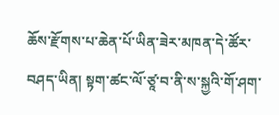ཆོས་རྫོགས་པ་ཆེན་པོ་ཡིན་ཟེར་མཁན་དེ་ཚོར་བཤད་ཡིན། སྟག་ཚང་ལོ་ཙཱ་བ་ནི་ས་སྐྱའི་གོ་ཤག་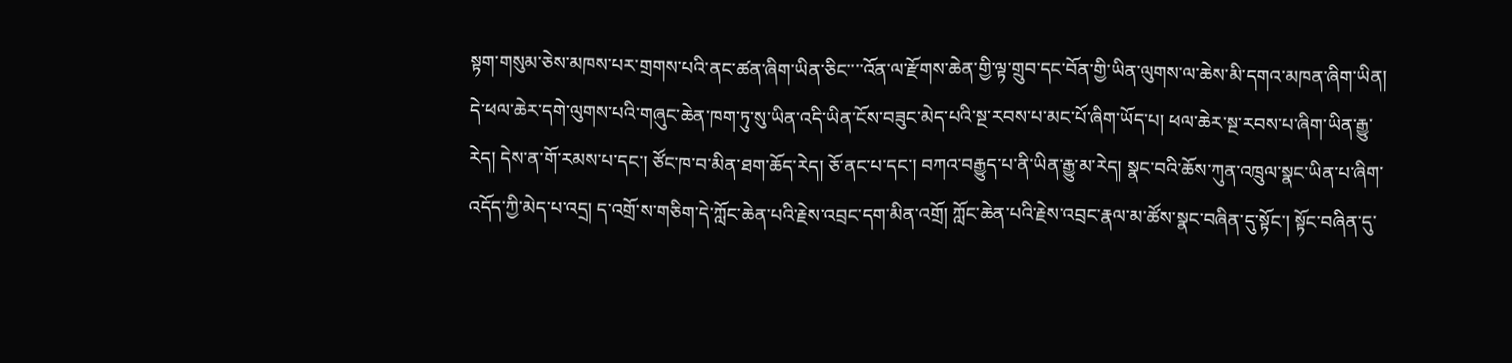སྟག་གསུམ་ཅེས་མཁས་པར་གྲགས་པའི་ནང་ཚན་ཞིག་ཡིན་ཅིང་་་་འོན་ལ་རྫོགས་ཆེན་གྱི་ལྟ་གྲུབ་དང་བོན་གྱི་ཡིན་ལུགས་ལ་ཆེས་མི་དགའ་མཁན་ཞིག་ཡིན།
དེ་ཕལ་ཆེར་དགེ་ལུགས་པའི་གཞུང་ཆེན་ཁག་ཏུ་སུ་ཡིན་འདི་ཡིན་ངོས་བཟུང་མེད་པའི་སྔ་རབས་པ་མང་པོ་ཞིག་ཡོད་པ། ཕལ་ཆེར་སྔ་རབས་པ་ཞིག་ཡིན་རྒྱུ་རེད། དེས་ན་གོ་རམས་པ་དང་། ཙོང་ཁ་བ་མིན་ཐག་ཆོད་རེད། ཅོ་ནང་པ་དང་། བཀའ་བརྒྱུད་པ་ནི་ཡིན་རྒྱུ་མ་རེད། སྣང་བའི་ཆོས་ཀུན་འཁྲུལ་སྣང་ཡིན་པ་ཞིག་འདོད་ཀྱི་མེད་པ་འདྲ། ད་འགྲོ་ས་གཅིག་དེ་ཀློང་ཆེན་པའི་རྗེས་འབྲང་དག་མིན་འགྲོ། ཀློང་ཆེན་པའི་རྗེས་འབྲང་རྣལ་མ་ཚོས་སྣང་བཞིན་དུ་སྟོང་། སྟོང་བཞིན་དུ་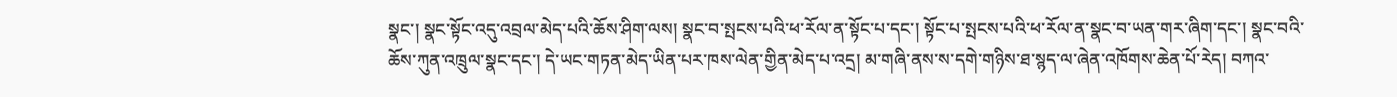སྣང་། སྣང་སྟོང་འདུ་འབྲལ་མེད་པའི་ཆོས་ཤིག་ལས། སྣང་བ་སྤངས་པའི་ཕ་རོལ་ན་སྟོང་པ་དང་། སྟོང་པ་སྤངས་པའི་ཕ་རོལ་ན་སྣང་བ་ཡན་གར་ཞིག་དང་། སྣང་བའི་ཆོས་ཀུན་འཁྲུལ་སྣང་དང་། དེ་ཡང་གཏན་མེད་ཡིན་པར་ཁས་ལེན་གྱིན་མེད་པ་འདྲ། མ་གཞི་ནས་ས་དགེ་གཉིས་ཐ་སྙད་ལ་ཞེན་འཁོགས་ཆེན་པོ་རེད། བཀའ་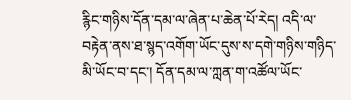རྙིང་གཉིས་དོན་དམ་ལ་ཞེན་པ་ཆེན་པོ་རེད། འདི་ལ་བརྟེན་ནས་ཐ་སྙད་འགོག་ཡོང་དུས་ས་དགེ་གཉིས་གཉིད་མི་ཡོང་བ་དང་། དོན་དམ་ལ་ཀླན་ག་འཚོལ་ཡོང་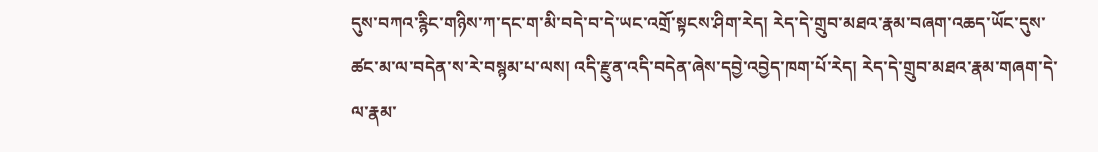དུས་བཀའ་རྙིང་གཉིས་ཀ་དང་ག་མི་བདེ་བ་དེ་ཡང་འགྲོ་སྟངས་ཤིག་རེད། རེད་དེ་གྲུབ་མཐའ་རྣམ་བཞག་འཆད་ཡོང་དུས་ཚང་མ་ལ་བདེན་ས་རེ་བསྙམ་པ་ལས། འདི་རྫུན་འདི་བདེན་ཞེས་དབྱེ་འབྱེད་ཁག་པོ་རེད། རེད་དེ་གྲུབ་མཐའ་རྣམ་གཞག་དེ་ལ་རྣམ་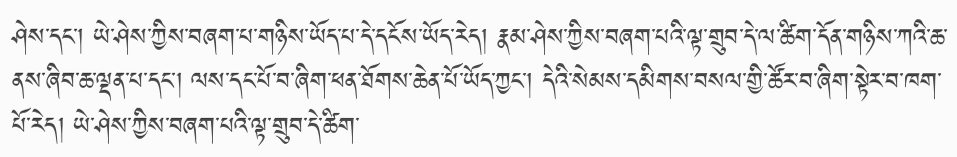ཤེས་དང་། ཡེ་ཤེས་ཀྱིས་བཞག་པ་གཉིས་ཡོད་པ་དེ་དངོས་ཡོད་རེད། རྣམ་ཤེས་ཀྱིས་བཞག་པའི་ལྟ་གྲུབ་དེ་ལ་ཚིག་དོན་གཉིས་ཀའི་ཆ་ནས་ཞིབ་ཆ་ལྡན་པ་དང་། ལས་དང་པོ་བ་ཞིག་ཕན་ཐོགས་ཆེན་པོ་ཡོད་ཀྱང་། དེའི་སེམས་དམིགས་བསལ་གྱི་ཚོར་བ་ཞིག་སྟེར་བ་ཁག་པོ་རེད། ཡེ་ཤེས་ཀྱིས་བཞག་པའི་ལྟ་གྲུབ་དེ་ཚིག་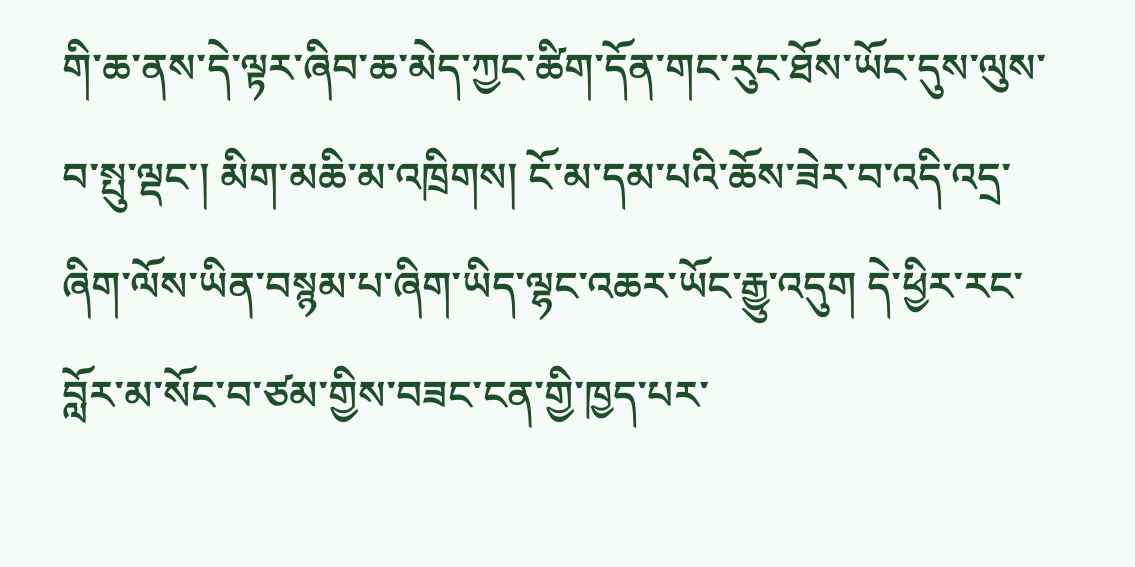གི་ཆ་ནས་དེ་ལྟར་ཞིབ་ཆ་མེད་ཀྱང་ཚིག་དོན་གང་རུང་ཐོས་ཡོང་དུས་ལུས་བ་སྤུ་ལྡང་། མིག་མཆི་མ་འཁྲིགས། ངོ་མ་དམ་པའི་ཆོས་ཟེར་བ་འདི་འདྲ་ཞིག་ལོས་ཡིན་བསྙམ་པ་ཞིག་ཡིད་ལྷང་འཆར་ཡོང་རྒྱུ་འདུག དེ་ཕྱིར་རང་བློར་མ་སོང་བ་ཙམ་གྱིས་བཟང་ངན་གྱི་ཁྱད་པར་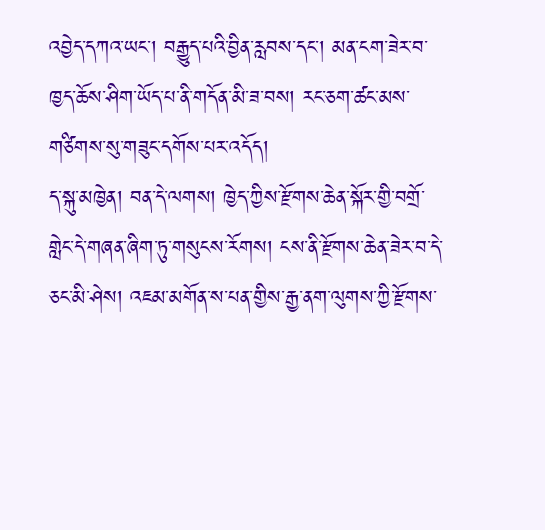འབྱེད་དཀའ་ཡང་། བརྒྱུད་པའི་བྱིན་རླབས་དང་། མན་ངག་ཟེར་བ་ཁྱད་ཆོས་ཤིག་ཡོད་པ་ནི་གདོན་མི་ཟ་བས། རང་ཅག་ཚང་མས་གཙིགས་སུ་གཟུང་དགོས་པར་འདོད།
ད་སྐུ་མཁྱེན། བན་དེ་ལགས། ཁྱེད་ཀྱིས་རྫོགས་ཆེན་སྐོར་གྱི་བགྲོ་གླེང་དེ་གཞན་ཞིག་ཏུ་གསུངས་རོགས། ངས་ནི་རྫོགས་ཆེན་ཟེར་བ་དེ་ཅང་མི་ཤེས། འཇམ་མགོན་ས་པན་གྱིས་རྒྱ་ནག་ལུགས་ཀྱི་རྫོགས་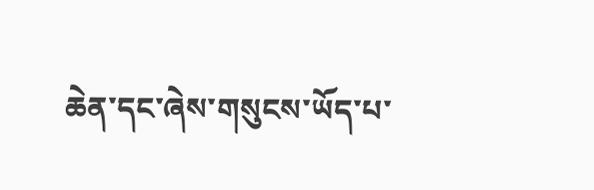ཆེན་དང་ཞེས་གསུངས་ཡོད་པ་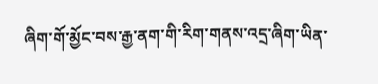ཞིག་གོ་མྱོང་བས་རྒྱ་ནག་གི་རིག་གནས་འདྲ་ཞིག་ཡིན་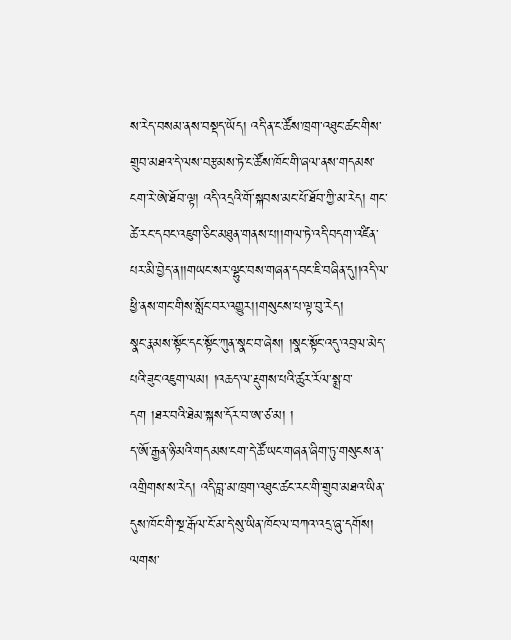ས་རེད་བསམ་ནས་བསྡད་ཡོད། འདི་ན་ང་ཚོས་ཁྲག་འཐུང་ཚང་གིས་གྲུབ་མཐའ་དེ་ལས་བརྩམས་ཏེ་ང་ཚོས་ཁོང་གི་ཞལ་ནས་གདམས་ངག་རེ་ཨེ་ཐོབ་ལྟ། འདི་འདྲའི་གོ་སྐབས་མང་པོ་ཐོབ་ཀྱི་མ་རེད། གང་ཚེ་རང་དབང་འཇུག་ཅིང་མཐུན་གནས་པ།།གལ་ཏེ་འདི་བདག་འཛིན་པར་མི་བྱེད་ན།།གཡང་སར་ལྷུང་བས་གཞན་དབང་ཇི་བཞིན་དུ།།འདི་ལ་ཕྱི་ནས་གང་གིས་སློང་བར་འགྱུར།།གསུངས་པ་ལྟ་བུ་རེད།
སྣང་རྣམས་སྟོང་དང་སྟོང་ཀུན་སྣང་བ་ཞེས། །སྣང་སྟོང་འདུ་འབྲལ་མེད་པའི་ཟུང་འཇུག་ལམ། །འཆད་ལ་རྡུགས་པའི་ཚུར་རོལ་སྨྲ་བ་དག །ཐར་བའི་ཐེམ་སྐས་དོར་བ་ཨ་ཙ་མ། །
ད་ཨོ་རྒྱན་ཉི་མའི་གདམས་ངག་དེ་ཚོ་ཡང་གཞན་ཞིག་ཏུ་གསུངས་ན་འགྲིགས་ས་རེད། འདི་བླ་མ་ཁྲག་འཐུང་ཚང་རང་གི་གྲུབ་མཐའ་ཡིན་དུས་ཁོང་གི་སྔ་རྒོལ་ངོ་མ་དེ་སུ་ཡིན་ཁོང་ལ་བཀའ་འདྲ་ཞུ་དགོས།
ལགས་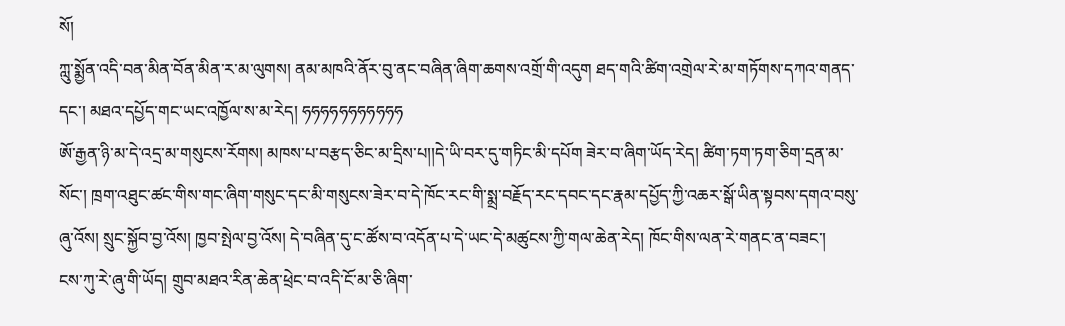སོ།
ཀླུ་སྨྱོན་འདི་བན་མིན་བོན་མིན་ར་མ་ལུགས། ནམ་མཁའི་ནོར་བུ་ནང་བཞིན་ཞིག་ཆགས་འགྲོ་གི་འདུག ཐད་གའི་ཚིག་འགྲེལ་རེ་མ་གཏོགས་དཀའ་གནད་དང་། མཐའ་དཔྱོད་གང་ཡང་འཁྱོལ་ས་མ་རེད། ཧཧཧཧཧཧཧཧཧཧཧ
ཨོ་རྒྱན་ཉི་མ་དེ་འདྲ་མ་གསུངས་རོགས། མཁས་པ་བརྩད་ཅིང་མ་དྲིས་པ།།དེ་ཡི་བར་དུ་གཏིང་མི་དཔོག ཟེར་བ་ཞིག་ཡོད་རེད། ཚིག་ཏག་ཏག་ཅིག་དྲན་མ་སོང་། ཁྲག་འཐུང་ཚང་གིས་གང་ཞིག་གསུང་དང་མི་གསུངས་ཟེར་བ་དེ་ཁོང་རང་གི་སྨྲ་བརྗོད་རང་དབང་དང་རྣམ་དཔྱོད་ཀྱི་འཆར་སྒོ་ཡིན་སྟབས་དགའ་བསུ་ཞུ་འོས། སྲུང་སྐྱོབ་བྱ་འོས། ཁྱབ་སྤེལ་བྱ་འོས། དེ་བཞིན་དུ་ང་ཚོས་བ་འདོན་པ་དེ་ཡང་དེ་མཚུངས་ཀྱི་གལ་ཆེན་རེད། ཁོང་གིས་ལན་རེ་གནང་ན་བཟང་།
ངས་ཀུ་རེ་ཞུ་གི་ཡོད། གྲུབ་མཐའ་རིན་ཆེན་ཕྲེང་བ་འདི་ངོ་མ་ཅི་ཞིག་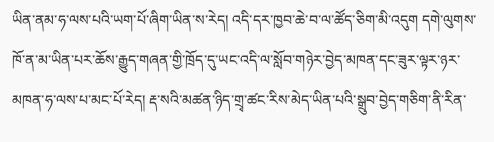ཡིན་ནམ་ཧ་ལས་པའི་ཡག་པོ་ཞིག་ཡིན་ས་རེད། འདི་དར་ཁྱབ་ཆེ་བ་ལ་ཚོད་ཅིག་མི་འདུག དགེ་ལུགས་ཁོ་ན་མ་ཡིན་པར་ཆོས་རྒྱུད་གཞན་གྱི་ཁྲོད་དུ་ཡང་འདི་ལ་སློབ་གཉེར་བྱེད་མཁན་དང་ཟུར་ལྟར་ཉར་མཁན་ཧ་ལས་པ་མང་པོ་རེད། རྡ་སའི་མཚན་ཉིད་གྲྭ་ཚང་རིས་མེད་ཡིན་པའི་སྒྲུབ་བྱེད་གཅིག་ནི་རིན་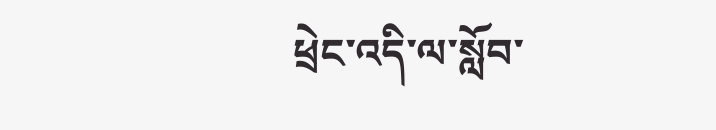ཕྲེང་འདི་ལ་སློབ་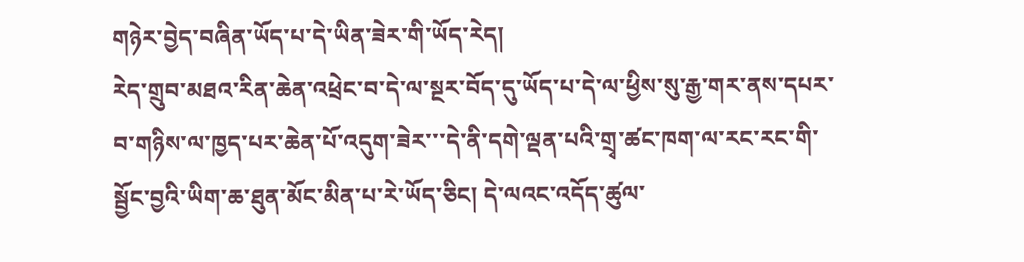གཉེར་བྱེད་བཞིན་ཡོད་པ་དེ་ཡིན་ཟེར་གི་ཡོད་རེད།
རེད་གྲུབ་མཐའ་རིན་ཆེན་འཕྲེང་བ་དེ་ལ་སྔར་བོད་དུ་ཡོད་པ་དེ་ལ་ཕྱིས་སུ་རྒྱ་གར་ནས་དཔར་བ་གཉིས་ལ་ཁྱད་པར་ཆེན་པོ་འདུག་ཟེར་་་དེ་ནི་དགེ་ལྡན་པའི་གྲྭ་ཚང་ཁག་ལ་རང་རང་གི་སྦྱོང་བྱའི་ཡིག་ཆ་ཐུན་མོང་མིན་པ་རེ་ཡོད་ཅིང། དེ་ལའང་འདོད་ཚུལ་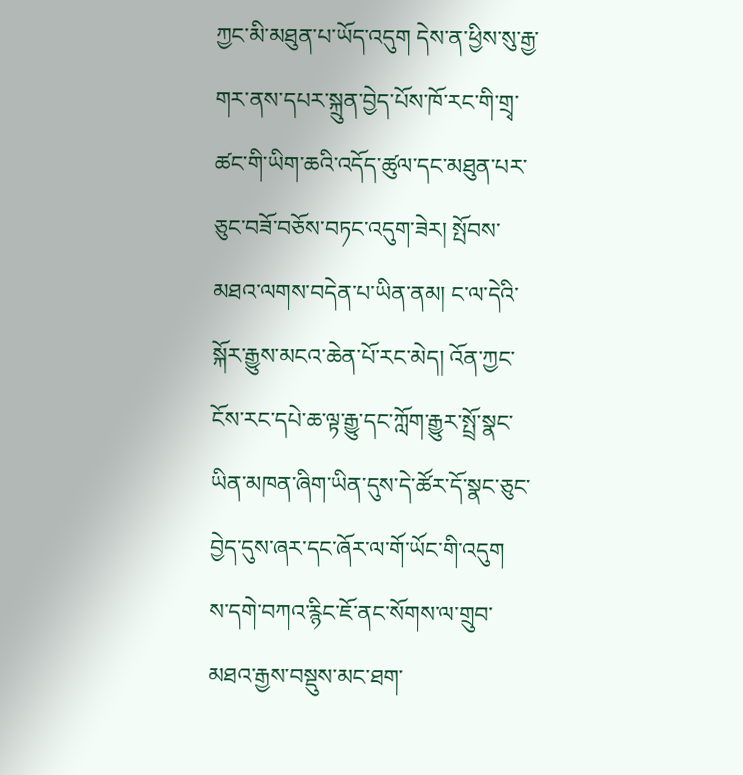ཀྱང་མི་མཐུན་པ་ཡོད་འདུག དེས་ན་ཕྱིས་སུ་རྒྱ་གར་ནས་དཔར་སྐྲུན་བྱེད་པོས་ཁོ་རང་གི་གྲྭ་ཚང་གི་ཡིག་ཆའི་འདོད་ཚུལ་དང་མཐུན་པར་ཅུང་བཟོ་བཅོས་བཏང་འདུག་ཟེར། སྤོབས་མཐའ་ལགས་བདེན་པ་ཡིན་ནམ། ང་ལ་དེའི་སྐོར་རྒྱུས་མངའ་ཆེན་པོ་རང་མེད། འོན་ཀྱང་ངོས་རང་དཔེ་ཆ་ལྟ་རྒྱུ་དང་ཀློག་རྒྱུར་སྤྲོ་སྣང་ཡིན་མཁན་ཞིག་ཡིན་དུས་དེ་ཚོར་དོ་སྣང་ཅུང་བྱེད་དུས་ཞར་དང་ཞོར་ལ་གོ་ཡོང་གི་འདུག
ས་དགེ་བཀའ་རྙིང་ཇོ་ནང་སོགས་ལ་གྲུབ་མཐའ་རྒྱས་བསྡུས་མང་ཐག་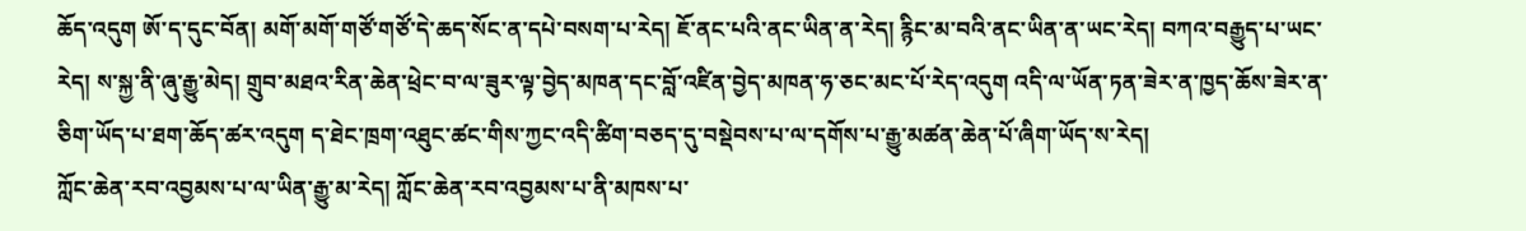ཆོད་འདུག ཨོ་ད་དུང་བོན། མགོ་མགོ་གཙོ་གཙོ་དེ་ཆད་སོང་ན་དཔེ་བསག་པ་རེད། ཇོ་ནང་པའི་ནང་ཡིན་ན་རེད། རྙིང་མ་བའི་ནང་ཡིན་ན་ཡང་རེད། བཀའ་བརྒྱུད་པ་ཡང་རེད། ས་སྐྱ་ནི་ཞུ་རྒྱུ་མེད། གྲུབ་མཐའ་རིན་ཆེན་ཕྲེང་བ་ལ་ཟུར་ལྟ་བྱེད་མཁན་དང་བློ་འཛིན་བྱེད་མཁན་ཧ་ཅང་མང་པོ་རེད་འདུག འདི་ལ་ཡོན་ཏན་ཟེར་ན་ཁྱད་ཆོས་ཟེར་ན་ཅིག་ཡོད་པ་ཐག་ཆོད་ཚར་འདུག ད་ཐེང་ཁྲག་འཐུང་ཚང་གིས་ཀྱང་འདི་ཚིག་བཅད་དུ་བསྡེབས་པ་ལ་དགོས་པ་རྒྱུ་མཚན་ཆེན་པོ་ཞིག་ཡོད་ས་རེད།
ཀློང་ཆེན་རབ་འབྱམས་པ་ལ་ཡིན་རྒྱུ་མ་རེད། ཀློང་ཆེན་རབ་འབྱམས་པ་ནི་མཁས་པ་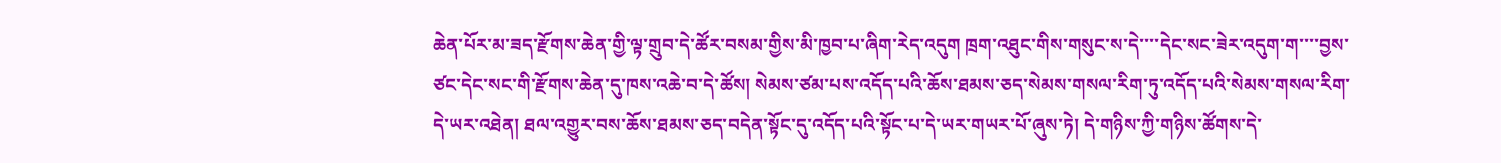ཆེན་པོར་མ་ཟད་རྫོགས་ཆེན་གྱི་ལྟ་གྲུབ་དེ་ཚོར་བསམ་གྱིས་མི་ཁྱབ་པ་ཞིག་རེད་འདུག ཁྲག་འཐུང་གིས་གསུང་ས་དེ་་་་དེང་སང་ཟེར་འདུག་ག་་་་བྱས་ཙང་དེང་སང་གི་རྫོགས་ཆེན་དུ་ཁས་འཆེ་བ་དེ་ཚོས། སེམས་ཙམ་པས་འདོད་པའི་ཆོས་ཐམས་ཅད་སེམས་གསལ་རིག་ཏུ་འདོད་པའི་སེམས་གསལ་རིག་དེ་ཡར་འཐེན། ཐལ་འགྱུར་བས་ཆོས་ཐམས་ཅད་བདེན་སྟོང་དུ་འདོད་པའི་སྟོང་པ་དེ་ཡར་གཡར་པོ་ཞུས་ཏེ། དེ་གཉིས་ཀྱི་གཉིས་ཚོགས་དེ་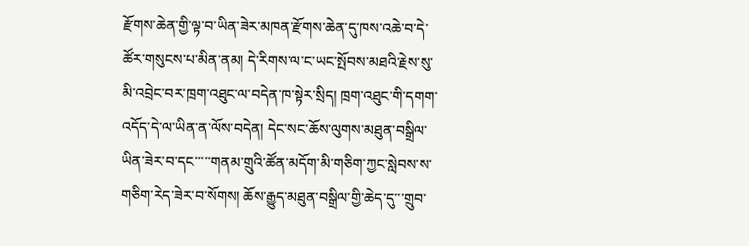རྫོགས་ཆེན་གྱི་ལྟ་བ་ཡིན་ཟེར་མཁན་རྫོགས་ཆེན་དུ་ཁས་འཆེ་བ་དེ་ཚོར་གསུངས་པ་མིན་ནམ། དེ་རིགས་ལ་ང་ཡང་སྤོབས་མཐའི་རྗེས་སུ་མི་འབྲེང་བར་ཁྲག་འཐུང་ལ་བདེན་ཁ་སྟེར་སྲིད། ཁྲག་འཐུང་གི་དགག་འདོད་དེ་ལ་ཡིན་ན་ལོས་བདེན། དེང་སང་ཆོས་ལུགས་མཐུན་བསྒྲིལ་ཡིན་ཟེར་བ་དང་་་་་གནམ་གྲུའི་ཚོན་མདོག་མི་གཅིག་ཀྱང་སླེབས་ས་གཅིག་རེད་ཟེར་བ་སོགས། ཆོས་རྒྱུད་མཐུན་བསྒྲིལ་གྱི་ཆེད་དུ་་་གྲུབ་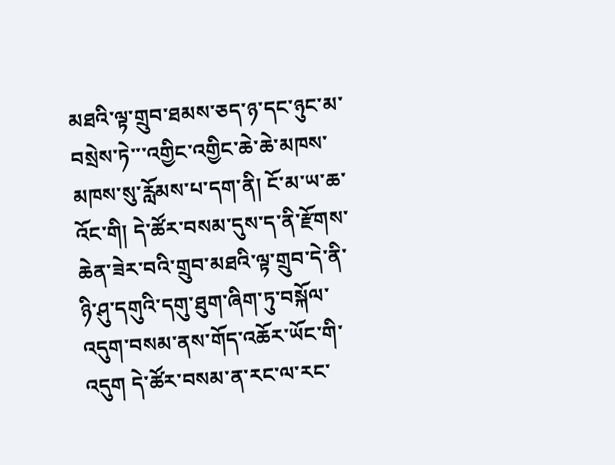མཐའི་ལྟ་གྲུབ་ཐམས་ཅད་ཉ་དང་ཉུང་མ་བསྲེས་ཏེ་་་འགྱིང་འགྱིང་ཆེ་ཆེ་མཁས་མཁས་སུ་རློམས་པ་དག་ནི། ངོ་མ་ཡ་ཆ་འོང་གི། དེ་ཚོར་བསམ་དུས་ད་ནི་རྫོགས་ཆེན་ཟེར་བའི་གྲུབ་མཐའི་ལྟ་གྲུབ་དེ་ནི་ཉི་ཤུ་དགུའི་དགུ་ཐུག་ཞིག་ཏུ་བསྐོལ་འདུག་བསམ་ནས་གོད་འཆོར་ཡོང་གི་འདུག དེ་ཚོར་བསམ་ན་རང་ལ་རང་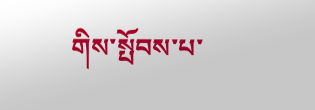གིས་སྤོབས་པ་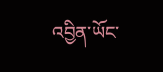འབྱིན་ཡོང་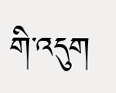གི་འདུག